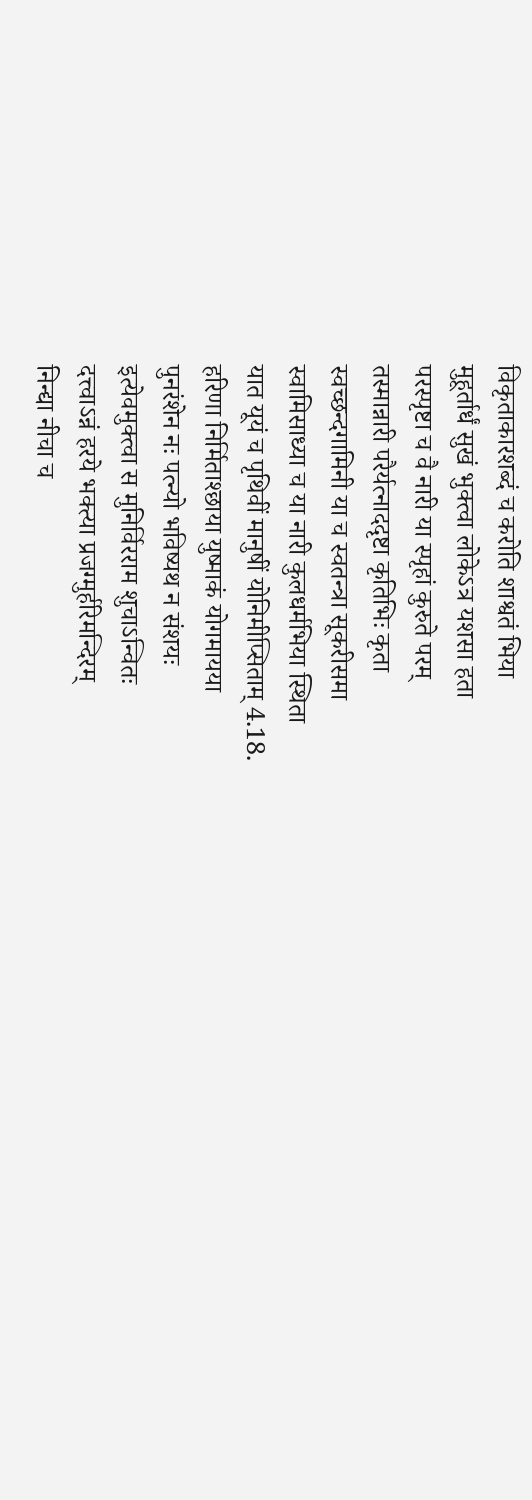विकृताकारशब्दं च करोति शाश्वतं भिया
मुहूर्तार्धं सुखं भुक्त्वा लोकेऽत्र यशसा हता
परस्पृष्टा च वै नारी या स्पृहां कुरुते परम्
तस्मान्नारी परैर्यत्नाददृष्टा कृतिभिः कृता
स्वच्छन्दगामिनी या च स्वतन्त्रा सूकरीसमा
स्वामिसाध्या च या नारी कुलधर्मभिया स्थिता
यात यूयं च पृथिवीं मानुषीं योनिमीप्सिताम् 4.18.
हरिणा निर्मिताश्छाया युष्माकं योगमायया
पुनरंशेन नः पत्न्यो भविष्यथ न संशयः
इत्येवमुक्त्वा स मुनिर्विरराम शुचाऽन्वितः
दत्त्वाऽन्नं हरये भक्त्या प्रजग्मुर्हरिमन्दिरम्
निन्द्या नीचा च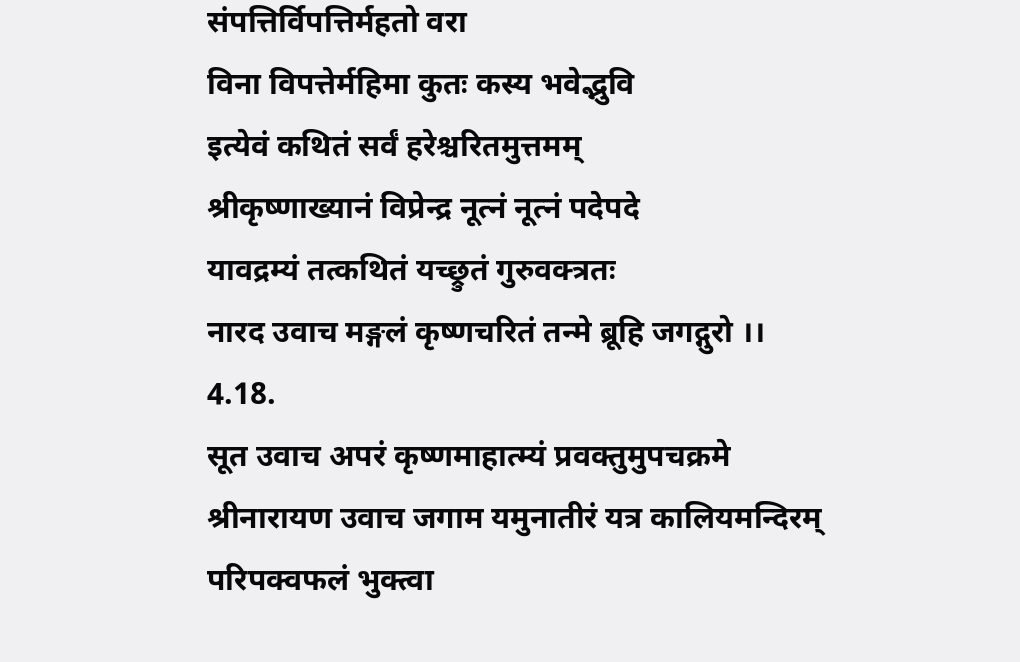संपत्तिर्विपत्तिर्महतो वरा
विना विपत्तेर्महिमा कुतः कस्य भवेद्भुवि
इत्येवं कथितं सर्वं हरेश्चरितमुत्तमम्
श्रीकृष्णाख्यानं विप्रेन्द्र नूत्नं नूत्नं पदेपदे
यावद्रम्यं तत्कथितं यच्छ्रुतं गुरुवक्त्रतः
नारद उवाच मङ्गलं कृष्णचरितं तन्मे ब्रूहि जगद्गुरो ।। 4.18.
सूत उवाच अपरं कृष्णमाहात्म्यं प्रवक्तुमुपचक्रमे
श्रीनारायण उवाच जगाम यमुनातीरं यत्र कालियमन्दिरम्
परिपक्वफलं भुक्त्वा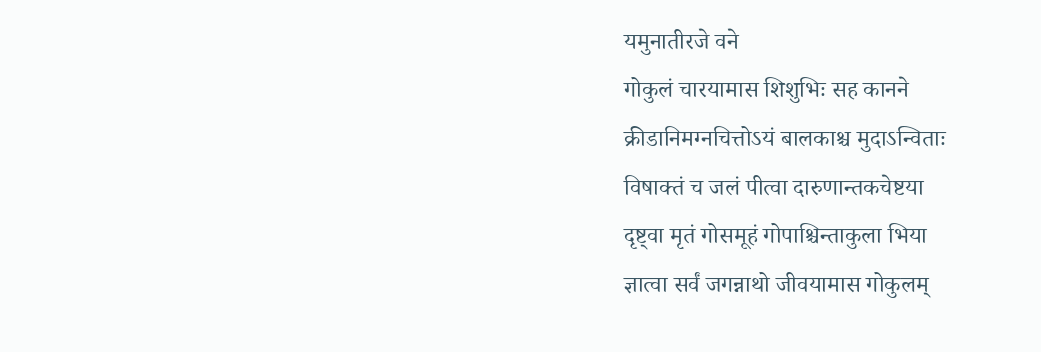यमुनातीरजे वने
गोकुलं चारयामास शिशुभिः सह कानने
क्रीडानिमग्नचित्तोऽयं बालकाश्च मुदाऽन्विताः
विषाक्तं च जलं पीत्वा दारुणान्तकचेष्टया
दृष्ट्वा मृतं गोसमूहं गोपाश्चिन्ताकुला भिया
ज्ञात्वा सर्वं जगन्नाथो जीवयामास गोकुलम्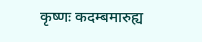कृष्णः कदम्बमारुह्य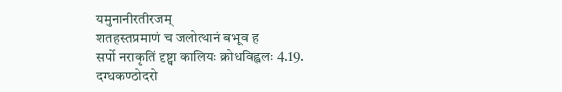यमुनानीरतीरजम्
शतहस्तप्रमाणं च जलोत्थानं बभूव ह
सर्पो नराकृतिं दृष्ट्वा कालियः क्रोधविह्वलः 4.19.
दग्धकण्ठोदरो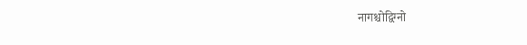नागश्चोद्विग्नो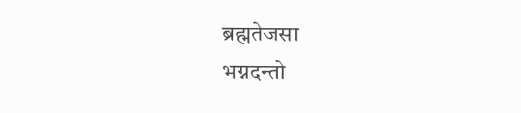ब्रह्मतेजसा
भग्नदन्तो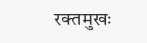रक्तमुखः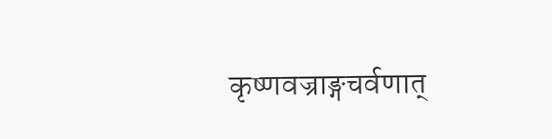कृष्णवज्राङ्गचर्वणात्